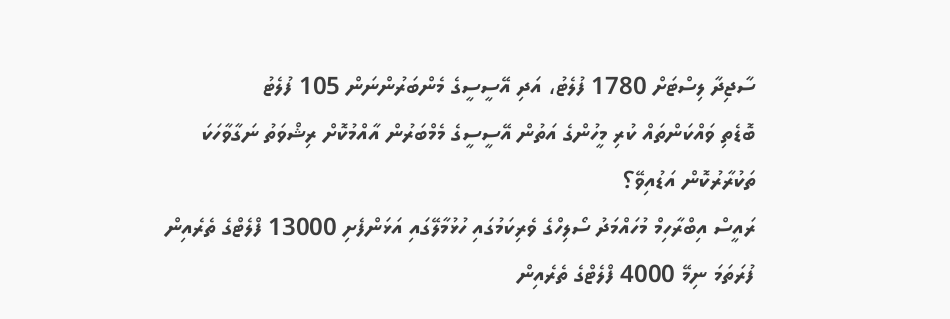ސާޖިދާ ލިސްޓަށް 1780 ފުލެޓު، އަދި އޭސީސީގެ މެންބަރުންނަން 105 ފުލެޓު
ބޮޑެތި ވައްކަންތައް ކުރި މީހުންގެ އަތުން އޭސީސީގެ މެމްބަރުން އާއްމުކޮށް ރިޝްވަތު ނަގާވާހަކަ ތަކުރާރުކޮން އަޑުއިވޭ؟
ރައީސް އިބްރާހިމް މުހައްމަދު ސޯލިހްގެ ވެރިކަމުގައި ހުޅުމާލޭގައި އަޅަންފެށި 13000 ފްލެޓްގެ ތެރެއިން ފުރަތަމަ ނިމޭ 4000 ފްލެޓްގެ ތެރެއިން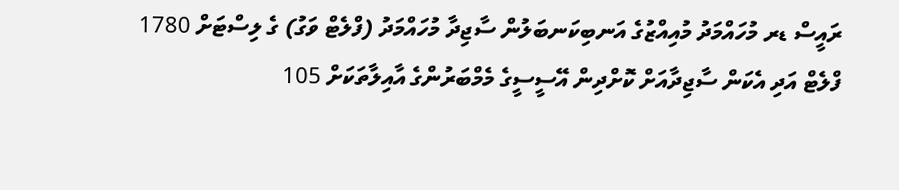ރައީސް ޑރ މުހައްމަދު މުއިއްޒުގެ އަނބިކަނބަލުން ސާޖިދާ މުހައްމަދު (ފްލެޓް ވަގު) ގެ ލިސްޓަށް 1780 ފްލެޓް އަދި އެކަން ސާޖިދާއަށް ކޮށްދިން އޭސީސީގެ މެމްބަރުންގެ އާއިލާތަކަށް 105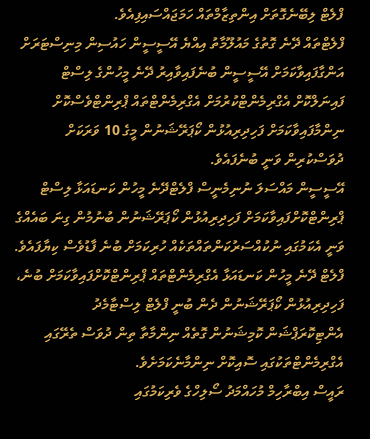ފްލެޓް ލިބޭނެގޮތަށް އިންތިޒާމްތައް ހަމަޖައްސައިފިއެވެ.
ފްލެޓްތައް ދޭނެ ގޮތުގެ މައުލޫމާތު އިއްޔެ އޭސީސީން ހައުސިން މިނިސްޓަރަށް އަންގާފައިވާކަމަށް އޭސީސީން ބުނެފައިވާއިރު ދޭނެ މީހުންގެ ލިސްޓް ފައިނަލްކޮށް އެގްރިމެންޓްކުރުމަށް އެގްރިމެންޓްތައް ޕްރިންޓްވެސްކޮށް ނިންމާފައިވާކަމަށް ފަހިދިރިއުޅުން ކޯޕަރޭޝަނުން މީގެ 10 ވަރަކަށް ދުވަސްކުރިން ވަނީ ބުނެފައެވެ.
އޭސީސީން މައްސަލަ ނުނިމެނީސް ފްލެޓްދޭނެ މީހުން ކަނޑައަޅާ ލިސްޓް ޕްރިންޓްކޮށްފައިވާކަމަށް ފަހިދިރިއުޅުން ކޯޕަރޭޝަނުން ބުނުމުން ގިނަ ބައެއްގެ ވަނީ އެކަމުގައި ނުކުއްސަރުކަންތައްތަކެއް ހުރިކަމަށް ބުނެ ފާޑުވެސް ކިޔާފައެވެ.
ފްލެޓް ދޭނެ މީހުން ކަނޑައަޅާ އެގްރިމެންޓްތައް ޕްރިންޓްކޮށްފައިވާކަމަށް ބުނެ، ފަހިދިރިއުޅުން ކޯޕަރޭޝަނުން ދެން ބުނީ ފްލެޓް ލިސްޓާމެދު އެންޓިކޮރަޕްޝަން ކޮމިޝަނުން ގޮތެއް ނިންމާތާ ތިން ދުވަސް ތެރޭގައި އެގްރިމެންޓްތަކުގައި ސޮއިކޮށް ނިންމާނެކަމަށެވެ.
ރައީސް އިބްރާހިމް މުހައްމަދު ސޯލިހްގެ ވެރިކަމުގައި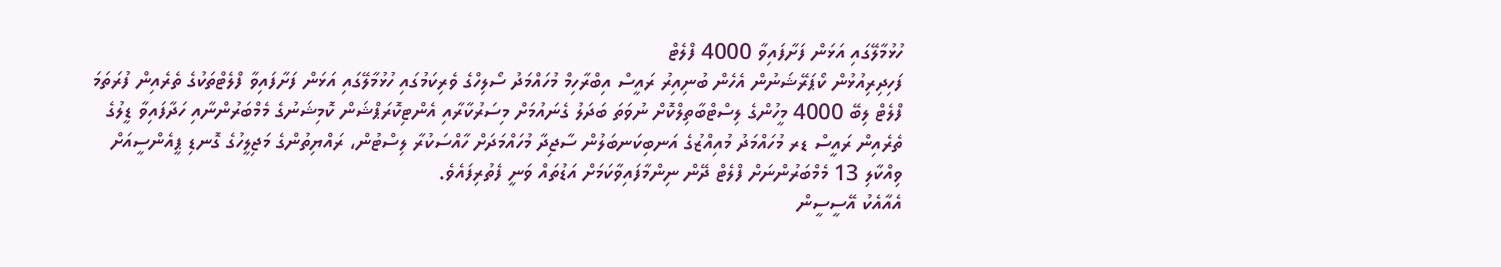ހުޅުމާލޭގައި އަޅަން ފަށާފައިވާ 4000 ފްލެޓް
ފަހިދިރިއުޅުން ކޯޕަރޭޝަނުން އެހެން ބުނިއިރު ރައީސް އިބްރާހިމް މުހައްމަދު ސޯލިހްގެ ވެރިކަމުގައި ހުޅުމާލޭގައި އަޅަން ފަށާފައިވާ ފްލެޓްތަކުގެ ތެރެއިން ފުރަތަމަ ފްލެޓް ލިބޭ 4000 މީހުންގެ ލިސްޓްބާތިލްކޮށް ނުވަތަ ބަދަލު ގެނައުމަށް މިސަރުކާރާއި އެންޓިކޮރަޕްޝަން ކޮމިޝަނުގެ މެމްބަރުންނާއި ހަދާފައިވާ ޑީލުގެ ތެރެއިން ރައީސް ޑރ މުހައްމަދު މުއިއްޒުގެ އަނބިކަނބަލުން ސާޖިދާ މުހައްމަދަށް ހާއްސަކުރާ ލިސްޓުން، ރައްޔިތުންގެ މަޖިލީހުގެ ގޮނޑި ޕީއެންސީއަށް ވިއްކާލި 13 މެމްބަރުންނަށް ފްލެޓް ދޭން ނިންމާފައިވާކަމަށް އަޑުތައް ވަނީ ފެތުރިފައެވެ.
އެއާއެކު އޭސީސީން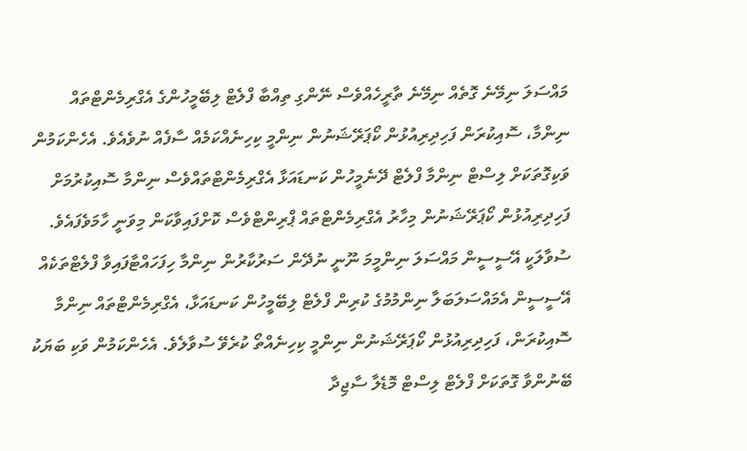މައްސަލަ ނިމޭނެ ގޮތެއް ނިމޭނެ ތާރީހެއްވެސް ނޭންގި ތިއްބާ ފްލެޓް ލިބޭމީހުންގެ އެގްރިމެންޓްތައް ނިންމާ، ސޮއިކުރަން ފަހިދިރިއުޅުން ކޯޕަރޭޝަނުން ނިންމީ ކިހިނެއްކަމެއް ސާފެއް ނުވެއެވެ. އެހެންކަމުން ވަކިގޮތަކަށް ލިސްޓް ނިންމާ ފްލެޓް ދޭނެމީހުން ކަނޑައަޅާ އެގްރިމެންޓްތައްވެސް ނިންމާ ސޮއިކުރުމަށް ފަހިދިރިއުޅުން ކޯޕަރޭޝަނުން މިހާރު އެގްރިމެންޓްތައް ޕްރިންޓްވެސް ކޮށްފައިވާކަން މިވަނީ ހާމަވެފައެވެ.
ސުވާލަކީ އޭސީސީން މައްސަލަ ނިންމީމަ ނޫނީ ނުދޭން ސަރުކާރުން ނިންމާ ހިފަހައްޓާފައިވާ ފްލެޓްތަކެއް އޭސީސީން އެމައްސަލަބަލާ ނިންމުމުގެ ކުރިން ފްލެޓް ލިބޭމީހުން ކަނޑައަޅާ، އެގްރިމެންޓްތައް ނިންމާ ސޮއިކުރަން، ފަހިދިރިއުޅުން ކޯޕަރޭޝަނުން ނިންމީ ކިހިނެއްތޯ ކުރެވޭ ސުވާލެވެ. އެހެންކަމުން ވަކި ބަޔަކު ބޭނުންވާ ގޮތަކަށް ފްލެޓް ލިސްޓް މޮޑެލާ ސާޖިދާ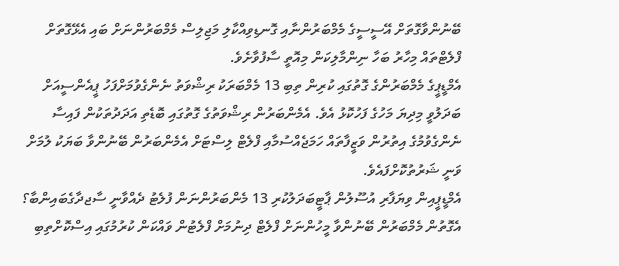ބޭނުންވާގޮތަށް އޭސީސީގެ މެމްބަރުންނާއި ގޮނޑިވިއްކާލި މަޖިލިސް މެމްބަރުންނަށް ބައި އެޅޭގޮތަށް ފްލެޓްތައް މިހާރު ބަހާ ނިންމާލިކަން މިއޮތީ ސާފުވާށެވެ.
އެމްޑީޕީގެ މެމްބަރުންގެ ގޮތުގައި ކުރިން ތިބި 13 މެމްބަރަކު ރިޝްވަތު ނެންގެވުމަށްފަހު ޕީއެންސީއަށް ބަދަލުވީ މިދިޔަ މަހުގެ ފަހުކޮޅު އެވެ. އެމެންބަރުން ރިޝްވަތުގެ ގޮތުގައި ބޮޑެތި އަދަދުތަކުން ފައިސާ ނެންގެވުމުގެ އިތުރުން ވަޒީފާތައް ހަމަޖެއްސުމާއި ފްލެޓް ލިސްޓަށް އެމެންބަރުން ބޭނުންވާ ބަޔަކު ލުމަށް ވަނީ ޝަރުތުކޮށްފައެވެ.
އެމްޑީޕީއިން ވިޔަފާރި އުސޫލުން ޕާޓީބަދަލުކުރި 13 މެންބަރުންނަން ފުލެޓު ދެއްވާނީ ސާޖދާގެބައިންބާ؟
އެގޮތުން މެމްބަރުން ބޭނުންވާ މީހުންނަށް ފްލެޓް ދިނުމަށް ފްލެޓުން ވައްކަން ކުރުމުގައި އިސްކޮށްތިބި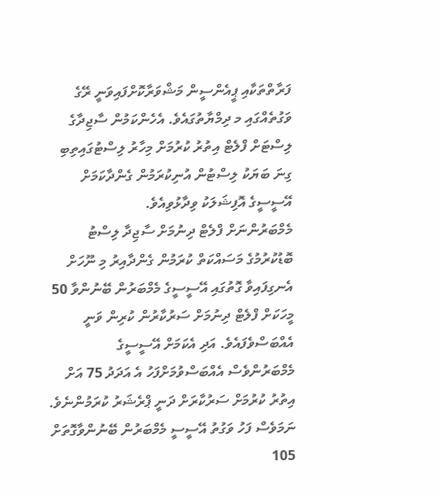ފަރާތްތަކާއި ޕީއެންސީން މަޝްވަރާކޮށްފައިވަނީ ރޭގެ ވަގުތެއްގައި މ ދިމްޔާތުގައެވެ. އެހެންކަމުން ސާޖިދާގެ ލިސްޓަށް ފްލެޓް އިތުރު ކުރުމަށް މިހާރު ލިސްޓުގައިތިބި ގިނަ ބަޔަކު ލިސްޓުން އުނިކުރަމުން ގެންދާކަމަށް އޭސީސީގެ އޮފިޝަލަކު ވިދާޅުވިއެވެ.
މެމްބަރުންނަށް ފްލެޓް ދިނުމަށް ސާޖިދާ ލިސްޓު ބޮޑުކުރުމުގެ މަސައްކަތް ކުރަމުން ގެންދާއިރު މި ނޫހަށް އެނގިފައިވާ ގޮތުގައި އޭސީސީގެ މެމްބަރުން ބޭނުންވާ 50 މީހަކަށް ފްލެޓް ދިނުމަށް ސަރުކާރުން ކުރިން ވަނީ އެއްބަސްވެފައެވެ. އަދި އެކަމަށް އޭސީސީގެ މެމްބަރުންވެސް އެއްބަސްވުމަށްފަހު އެ އަދަދު 75 އަށް އިތުރު ކުރުމަށް ސަރުކާރަށް ދަނީ ޕްރެޝަރު ކުރަމުންނެވެ. ނަމަވެސް ފަހު ވަގުތު އޭސީސީ މެމްބަރުން ބޭނުންވާގޮތަށް 105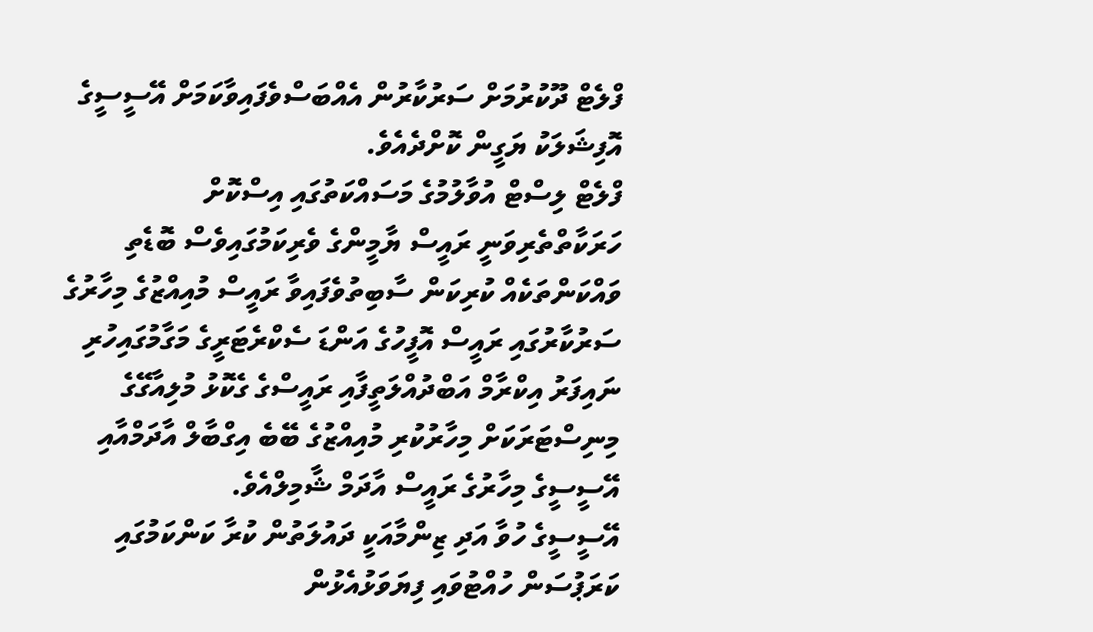ފްލެޓް ދޫކުރުމަށް ސަރުކާރުން އެއްބަސްވެފައިވާކަމަށް އޭސީސީގެ އޮފިޝަލަކު ޔަގީން ކޮށްދެއެވެ.
ފްލެޓް ލިސްޓް އުވާލުމުގެ މަސައްކަތުގައި އިސްކޮށް ހަރަކާތްތެރިވަނީ ރައީސް ޔާމީންގެ ވެރިކަމުގައިވެސް ބޮޑެތި ވައްކަންތަކެއް ކުރިކަން ސާބިތުވެފައިވާ ރައީސް މުއިއްޒުގެ މިހާރުގެ ސަރުކާރުގައި ރައީސް އޮފީހުގެ އަންޑަ ސެކްރެޓަރީގެ މަގާމުގައިހުރި ނައިފަރު އިކްރާމް އަބްދުއްލަތީފާއި ރައީސްގެ ގެކޮޅު މުލިއާގޭގެ މިނިސްޓަރަކަށް މިހާރުކުރި މުއިއްޒުގެ ބޭބެ އިގްބާލް އާދަމްއާއި އޭސީސީގެ މިހާރުގެ ރައީސް އާދަމް ޝާމިލްއެވެ.
އޭސީސީގެ ހުވާ އަދި ޒިންމާއަކީ ދައުލަތުން ކުރާ ކަންކަމުގައި ކަރަޕުސަން ހުއްޓުވައި ފިޔަވަޅުއެޅުން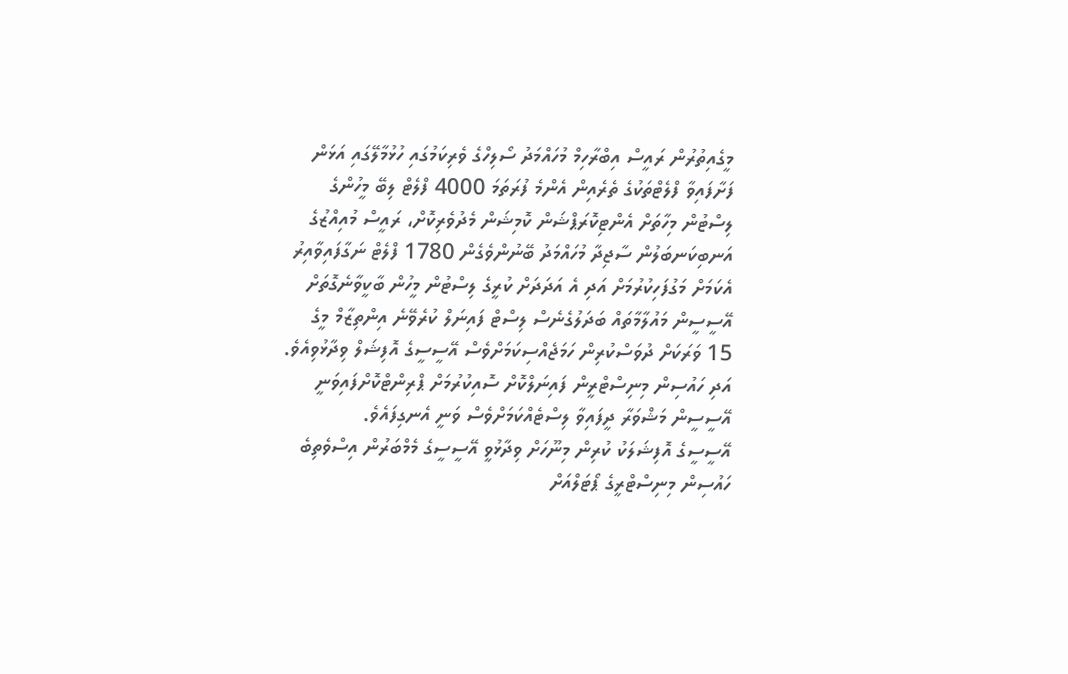މީގެއިތުރުން ރައީސް އިބްރާހިމް މުހައްމަދު ސޯލިހްގެ ވެރިކަމުގައި ހުޅުމާލޭގައި އަޅަން ފަށާފައިވާ ފްލެޓްތަކުގެ ތެރެއިން އެންމެ ފުރަތަމަ 4000 ފްލެޓް ލިބޭ މީހުންގެ ލިސްޓުން މިހާތަށް އެންޓިކޮރަޕްޝަން ކޮމިޝަން މެދުވެރިކޮށް، ރައީސް މުއިއްޒުގެ އަނބިކަނބަލުން ސާޖިދާ މުހައްމަދު ބޭނުންވެގެން 1780 ފްލެޓް ނަގާފައިވާއިރު އެކަމަށް މަގުފަހިކުރުމަށް އަދި އެ އަދަދަށް ކުރީގެ ލިސްޓުން މީހުން ބާކީވާނެގޮތަށް އޭސީސީން މައުލާމާތައް ބަދަލުގެނެސް ލިސްޓް ފައިނަލް ކުރެވޭނެ އިންތިޒާމް މީގެ 15 ވަރަކަށް ދުވަސްކުރިން ހަމަޖެއްސިކަމަށްވެސް އޭސީސީގެ އޮފިޝަލް ވިދާޅުވިއެވެ. އަދި ހައުސިން މިނިސްޓްރީން ފައިނަލްކޮށް ސޮއިކުރުމަށް ޕްރިންޓްކޮށްފައިވަނީ އޭސީސީން މަޝްވަރާ ދީފައިވާ ލިސްޓެއްކަމަށްވެސް ވަނީ އެނގިފައެވެ.
އޭސީސީގެ އޮފިޝަލަކު ކުރިން މިނޫހަށް ވިދާޅުވީ އޭސީސީގެ މެމްބަރުން އިސްވެތިބެ ހައުސިން މިނިސްޓްރީގެ ޕޯޓަލްއަށް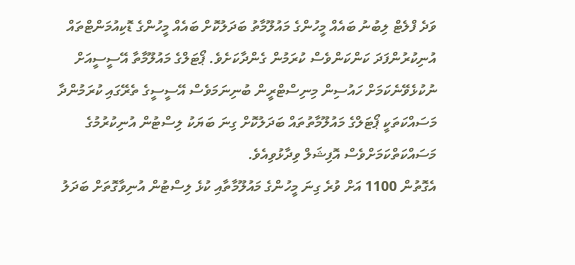ވަދެ ފްލެޓް ލިބުނު ބައެއް މީހުންގެ މައުލޫމާތު ބަދަލުކޮށް ބައެއް މީހުންގެ ޑޮކިއުމަންޓްތައް އުނިކުރުންފަދަ ކަންކަންވެސް ކުރަމުން ގެންދާކަށެވެ. ޕޯޓަލްގެ މައުލޫމާތާ އޭސީސީއަށް ނުކުޅެވޭނެކަމަށް ހައުސިން މިނިސްޓްރީން ބުނިނަމަވެސް އޭސީސީގެ ތެރޭގައި ކުރަމުންދާ މަސައްކަތަކީ ޕޯޓަލްގެ މައުލޫމާތުތައް ބަދަލުކޮށް ގިނަ ބަޔަކު ލިސްޓުން އުނިކުރުމުގެ މަސައްކަތްކަމަށްވެސް އޮފިޝަލް ވިދާޅުވިއެވެ.
އެގޮތުން 1100 އަށް ވުރެ ގިނަ މީހުންގެ މައުލޫމާތާއި ކުޅެ ލިސްޓުން އުނިވާގޮތަށް ބަދަލު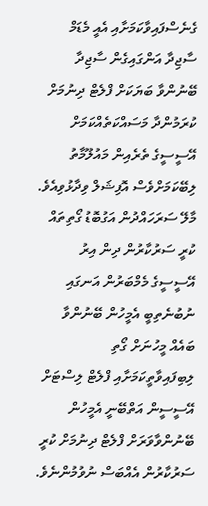ގެނެސްފައިވާކަމަށާއި އެއީ މެޑަމް ސާޖިދާ އަންގައިގެން ސާޖިދާ ބޭނުންވާ ބަޔަކަށް ފްލެޓް ދިނުމަށް ކުރަމުންދާ މަސައްކަތެއްކަމަށް އޭސީސީގެ ތެރެއިން މައުލޫމާތު ލިބޭކަމަށްވެސް އޮފިޝަލް ވިދާޅުވިއެވެ.
މާލޭ ސަރަހައްދުން އަގުބޮޑު ގޯތިތައް ކުރީ ސަރުކާރުން ދިން އިރު އޭސީސީގެ މެމްބަރުން އަނގައި ނުބުނެތިބީ އެމީހުން ބޭނުންވާ ބައެއް މީހުނަށް ގޯތި ލިބިފައިވާތީކަމަށާއި ފްލެޓް ލިސްޓަށް އޭސީސީން އަތްބޭނީ އެމީހުން ބޭނުންވާވަރަށް ފްލެޓް ދިނުމަށް ކުރީ ސަރުކާރުން އެއްބަސް ނުވުމުންނެވެ.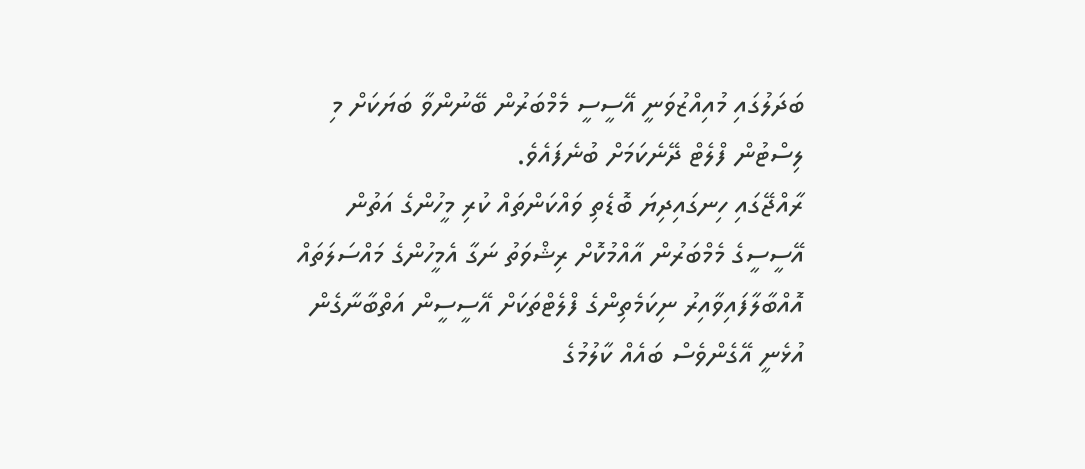ބަދަލުގައި މުއިއްޒުވަނީ އޭސީސީ މެމްބަރުން ބޭނުންވާ ބަޔަކަށް މި ލިސްޓުން ފްލެޓް ދޭނެކަމަށް ބުނެފައެވެ.
ރާއްޖޭގައި ހިނގައިދިޔަ ބޮޑެތި ވައްކަންތައް ކުރި މީހުންގެ އަތުން އޭސީސީގެ މެމްބަރުން އާއްމުކޮށް ރިޝްވަތު ނަގާ އެމީހުންގެ މައްސަލަތައް އޮއްބާލާފައިވާއިރު ނިކަމެތިންގެ ފްލެޓްތަކަށް އޭސީސީން އަތްބާނާގެން އުޅެނީ އޭގެންވެސް ބައެއް ކާލުމުގެ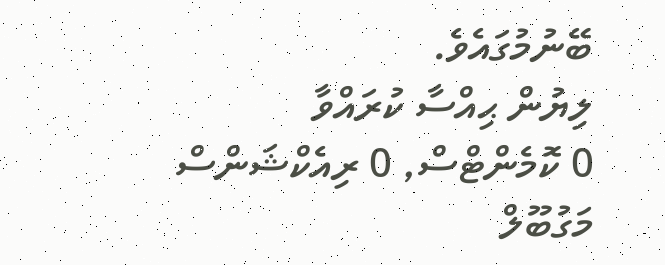ބޭނުމުގައެވެ.
ލިޔުން ޙިއްސާ ކުރައްވާ
0 ކޮމެންޓްސް, 0 ރިއެކްޝަންސް
މަގުބޫލް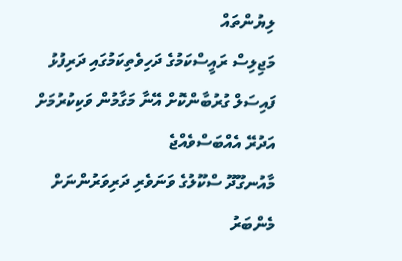ލިޔުންތައް
މަޖިލިސް ރައީސްކަމުގެ ދަހިވެތިކަމުގައި ދަރިފުޅު ފައިސަލް ގުރުބާންކޮށް އޭނާ މަގާމުން ވަކިކުރުމަށް އަދުރޭ އެއްބަސްވެއްޖެ
މާއުނގޫދޫ ސްކޫލުގެ ވަނަވެރި ދަރިވަރުންނަށް މެންބަރު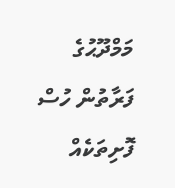މަމްދޫޙުގެ ފަރާތުން ހުސް ފޮށިތަކެއް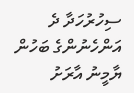ސިހުރުހަދާ ދެ އަންހެނުންގެ ބަހުން ޔާމީނު އާރަށު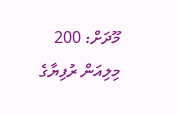މޫދަށް: 200 މިލިއަން ރުފިޔާގެ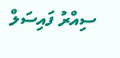ސިއްރު ފައިސަލް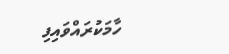ހާމަކުރައްވައިފި